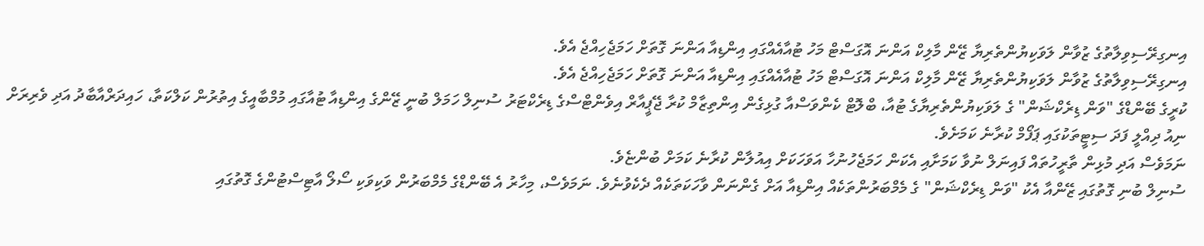އިނގިރޭސިވިލާތުގެ ޒުވާން ލަވަކިޔުންތެރިޔާ ޒޭން މާލިކް އަންނަ އޮގަސްޓް މަހު ޓުއާއެއްގައި އިންޑިއާ އަންނަ ގޮތަށް ހަމަޖެހިއްޖެ އެވެ.
އިނގިރޭސިވިލާތުގެ ޒުވާން ލަވަކިޔުންތެރިޔާ ޒޭން މާލިކް އަންނަ އޮގަސްޓް މަހު ޓުއާއެއްގައި އިންޑިއާ އަންނަ ގޮތަށް ހަމަޖެހިއްޖެ އެވެ.
ކުރީގެ ބޭންޑްގެ "ވަން ޑިރެކްޝަން" ގެ ލަވަކިޔުންތެރިޔާގެ ޓުއާ، ބްލޮޓް ކެންވަސްއާ ގުޅިގެން އިންތިޒާމް ކުރާ ޖޭޕީއާރް އިވެންޓްސްގެ ޑިރެކްޓަރު ސުނިލް ހަމަލް ބުނީ ޒޭންގެ އިންޑިއާ ޓުއާގައި މުމްބާއީގެ އިތުރުން ކަލްކަތާ، ހައިދަރްއާބާދު އަދި ވެރިރަށް ނިއު ދިއްލީ ފަދަ ސިޓީތަކުގައި ޕަފޯމް ކުރާނެ ކަމަށެވެ.
ނަމަވެސް އަދި މުޅިން ތާރީހުތައް ފައިނަލް ނުވާ ކަމަށާއި އެކަން ހަމަޖެހުނުހާ އަވަހަކަށް އިއުލާން ކުރާނެ ކަމަށް ބުންޏެވެ.
ސުނިލް ބުނި ގޮތުގައި ޒޭންއާ އެކު "ވަން ޑިރެކްޝަން" ގެ މެމްބަރުންތަކެއް އިންޑިއާ އަށް ގެންނަން ވާހަކަތަކެއް ދެކެވުނެވެ. ނަމަވެސް، މިހާރު އެ ބޭންޑްގެ މެމްބަރުން ވަކިވަކި ސޯލޯ އާޓިސްޓުންގެ ގޮތުގައި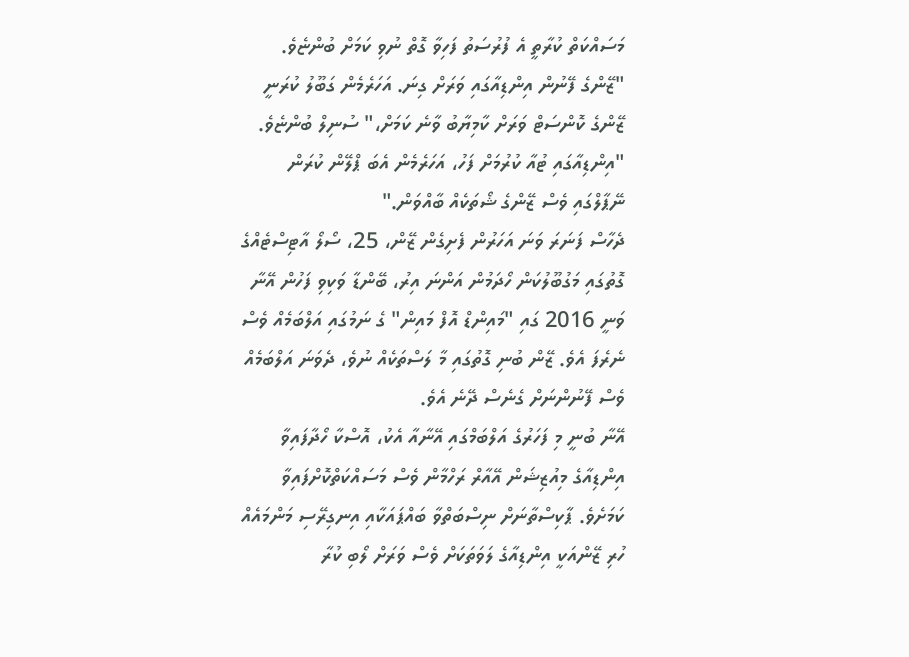މަސައްކަތް ކުރާތީ އެ ފުރުސަތު ފަހިވާ ގޮތް ނުވި ކަމަށް ބުންޏެވެ.
"ޒޭންގެ ފޭނުން އިންޑިއާގައި ވަރަށް ގިނަ. އަހަރެމެން ގަބޫލު ކުރަނީ ޒޭންގެ ކޮންސަޓް ވަރަށް ކާމިޔާބު ވާނެ ކަމަށް،" ސުނިލް ބުންޏެވެ. "އިންޑިއާގައި ޓުއާ ކުރުމަށް ފަހު، އަހަރެމެން އެބަ ޕްލޭން ކުރަން ނޭޕާލްގައި ވެސް ޒޭންގެ ޝޯތަކެއް ބާއްވަން."
ދެހާސް ފަނަރަ ވަނަ އަހަރުން ފެށިގެން ޒޭން، 25، ސޯލޯ އާޓިސްޓެއްގެ ގޮތުގައި މަގުބޫލުކަން ހޯދަމުން އަންނަ އިރު، ބޭންޑާ ވަކިވި ފަހުން އޭނާ ވަނީ 2016 ގައި "މައިންޑް އޮފް މައިން" ގެ ނަމުގައި އަލްބަމެއް ވެސް ނެރެފަ އެވެ. ޒޭން ބުނި ގޮތުގައި މާ ލަސްތަކެއް ނުވެ، ދެވަނަ އަލްބަމެއް ވެސް ފޭނުންނަށް ގެނެސް ދޭނެ އެވެ.
އޭނާ ބުނީ މި ފަހަރުގެ އަލްބަމްގައި އޭނާއާ އެކު، އޮސްކާ ހޯދާފައިވާ އިންޑިއާގެ މިއުޒިޝަން އޭއާރް ރަހްމާން ވެސް މަސައްކަތްކޮށްފައިވާ ކަމަށެވެ. ޕާކިސްތާނަށް ނިސްބަތްވާ ބައްޕައަކާއި އިނގިރޭސި މަންމައެއް ހުރި ޒޭންއަކީ އިންޑިއާގެ ލަވަތަކަށް ވެސް ވަރަށް ލޯބި ކުރާ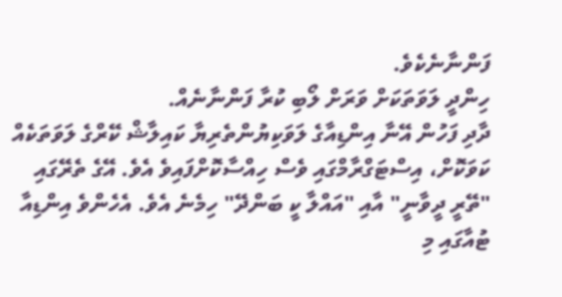ފަންނާނެކެވެ.
ހިންދީ ލަވަތަކަށް ވަރަށް ލޯބި ކުރާ ފަންނާނެއް.
ދާދި ފަހުން އޭނާ އިންޑިއާގެ ލަވަކިޔުންތެރިޔާ ކައިލާޝް ކޭރްގެ ލަވަތަކެއް ކަވަކޮށް، އިސްޓަގްރާމްގައި ވެސް ހިއްސާކޮށްފައިވެ އެވެ. އޭގެ ތެރޭގައި "ތޭރީ ދީވާނީ" އާއި "އައްލާ ކީ ބަންދޭ" ހިމެނެ އެވެ. އެހެންވެ އިންޑިއާ ޓުއާގައި މި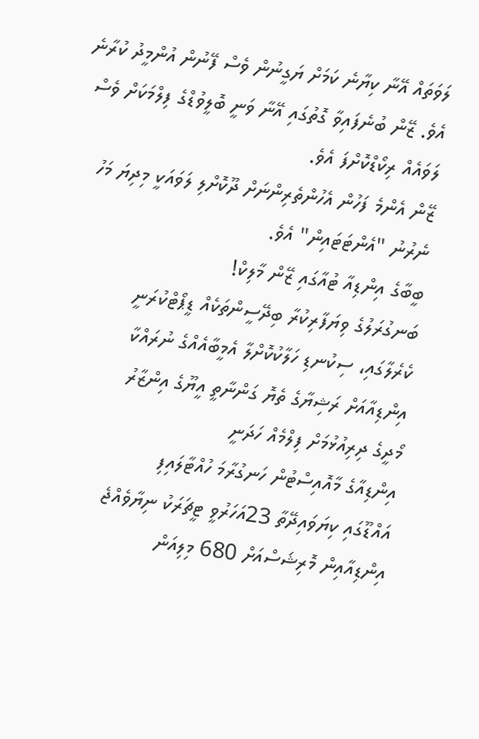ލަވަތައް އޭނާ ކިޔާނެ ކަމަށް ޔަގީނުން ވެސް ފޭނުން އުންމީދު ކުރާނެ އެވެ. ޒޭން ބުނެފައިވާ ގޮތުގައި އޭނާ ވަނީ ބޮލީވުޑްގެ ފިލްމަކަށް ވެސް ލަވައެއް ރިކޯޑްކޮށްފަ އެވެ.
ޒޭން އެންމެ ފަހުން އެހުންތެރިންނަށް ދޫކޮށްލި ލަވައަކީ މިދިޔަ މަހު ނެރުނު "އެންޓަޓައިން" އެވެ.
ބީބާގެ އިންޑިއާ ޓުއާގައި ޒޭން މާލިކް!
ބަނގުރަލުގެ ވިޔަފާރިކުރާ ބިދޭސީންތަކެއް ޑީޕޯޓްކުރަނީ
ކެރެލާގައި، ސިކުނޑި ހަލާކުކޮށްލާ އެމީބާއެއްގެ ނުރައްކާ
އިންޑިއާއަށް ރަޝިޔާގެ ތެޔޮ ގަންނާތީ އީޔޫގެ އިންޒާރު
މޯދީގެ ދިރިއުޅުމަށް ފިލްމެއް ހަދަނީ
އިންޑިއާގެ މާއޮއިސްޓުން ހަނގުރާމަ ހުއްޓާލައިފި
އައްޑޫގައި ކިޔަވައިދޭތާ 23އަހަރުވީ ޓީޗަރަކު ނިޔާވެއްޖެ
އިންޑިއާއިން މޮރިޝަސްއަށް 680 މިލިއަން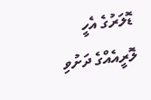ޑޮލަރުގެ އެހީ
ލޮރީއެއްގެ ދަށުވި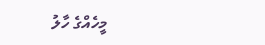މީހެއްގެ ހާލު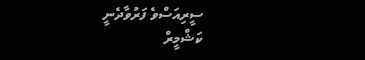ސީރިއަސްވެ ފަރުވާދެނީ
ކަޝްމީރް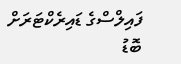ފައިލްސްގެ ޑައިރެކްޓަރަށް ބޮޑު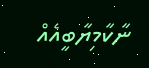ނާކާމިޔާބީއެއް